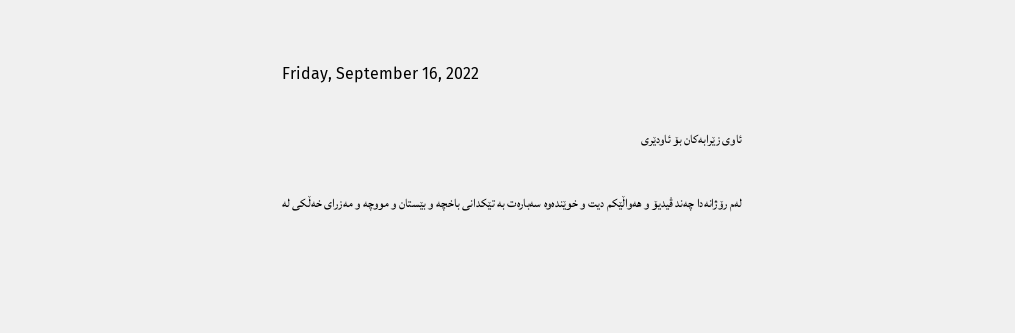Friday, September 16, 2022

ئاوی زێرابەکان بۆ ئاودێری

لەم رۆژانەدا چەند ڤیدیۆ و هەواڵێکم دیت و خوێندەوە سەبارەت بە تێکدانی باخچە و بێستان و مووچە و مەزرای خەڵکی لە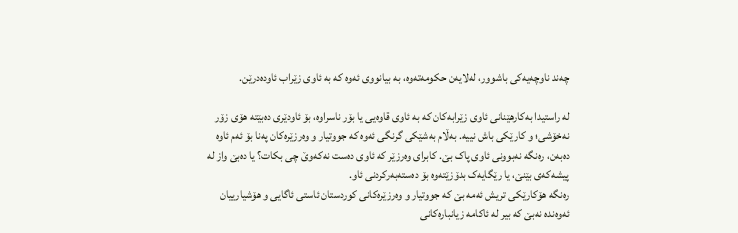چەند ناوچەیەکی باشوور، لەلایەن حکومەتەوە، بە بیانووی ئەوە کە بە ئاوی زێراب ئاودەدرێن.

لە راستیدا بەکارهێنانی ئاوی زێرابەکان کە بە ئاوی قاوەیی یا بۆر ناسراوە، بۆ ئاودێری دەبێتە هۆی زۆر نەخۆشی؛ و کارێکی باش نییە. بەڵام بەشێکی گرنگی ئەوە کە جووتیار و وەرزێرەکان پەنا بۆ ئەم ئاوە دەبەن، رەنگە نەبوونی ئاوی پاک بێ. کابرای وەرزێر کە ئاوی دەست نەکەوێ چی بکات؟ یا دەبێ واز لە پیشەکەی بێنێ، یا رێگایەک بدۆزێتەوە بۆ دەستەبەرکردنی ئاو.
رەنگە هۆکارێکی تریش ئەمە بێ کە جووتیار و وەرزێرەکانی کوردستان ئاستی ئاگایی و هۆشیارییان ئەوەندە نەبێ کە بیر لە ئاکامە زیانبارەکانی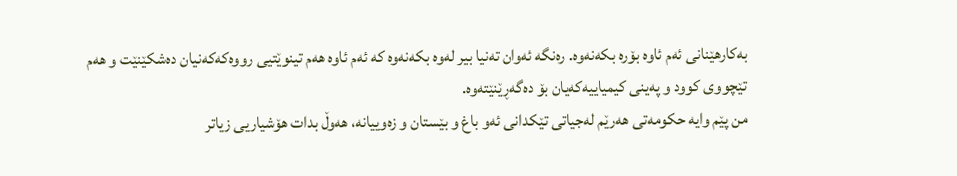بەکارهێنانی ئەم ئاوە بۆرە بکەنەوە. رەنگە ئەوان تەنیا بیر لەوە بکەنەوە کە ئەم ئاوە هەم تینوێتیی رووەکەکەنیان دەشکێنێت و هەم تێچووی کوود و پەینی کیمیاییەکەیان بۆ دەگەڕێنێتەوە.
من پێم وایە حکومەتی هەرێم لەجیاتی تێکدانی ئەو باغ و بێستان و زەوییانە، هەوڵ بدات هۆشیاریی زیاتر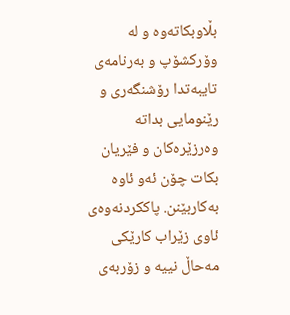بڵاوبکاتەوە و لە وۆرکشۆپ و بەرنامەی تایبەتدا رۆشنگەری و رێنومایی بداتە وەرزێرەکان و فێریان بکات چۆن ئەو ئاوە بەکاربێنن. پاککردنەوەی ئاوی زێراب کارێکی مەحاڵ نییە و زۆربەی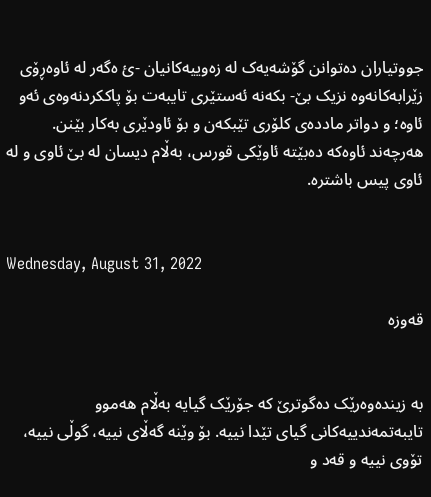جووتیاران دەتوانن گۆشەیەک لە زەوییەکانیان -ئ ەگەر لە ئاوەڕۆی زێرابەکانەوە نزیک بێ- بکەنە ئەستێری تایبەت بۆ پاککردنەوەی ئەو ئاوە؛ و دواتر ماددەی کلۆری تێبکەن و بۆ ئاودێری بەکار بێنن. هەرچەند ئاوەکە دەبێتە ئاوێکی قورس، بەڵام دیسان لە بێ ئاوی و لە ئاوی پیس باشترە.


Wednesday, August 31, 2022

قەوزە


بە زیندەوەرێک دەگوترێ کە جۆرێک گیایە بەڵام هەموو تایبەتمەندییەکانی گیای تێدا نییە. بۆ وێنە گەڵای نییە، گوڵی نییە، تۆوی نییە و قەد و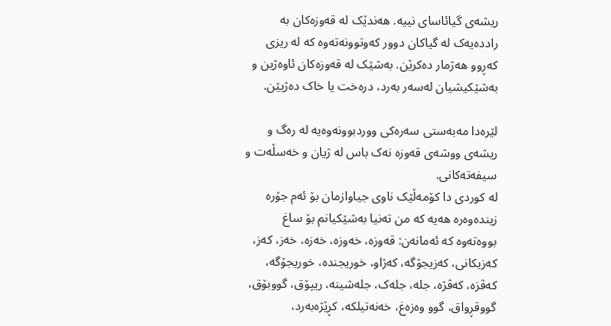ریشەی گیائاسای نییە. هەندێک لە قەوزەکان بە راددەیەک لە گیاکان دوور کەوتوونەتەوە کە لە ریزی کەڕوو هەژمار دەکرێن. بەشێک لە قەوزەکان ئاوەژین و بەشێکیشیان لەسەر بەرد، درەخت یا خاک دەژیێن.

لێرەدا مەبەستی سەرەکی ووردبوونەوەیە لە رەگ و ریشەی ووشەی قەوزە نەک باس لە ژیان و خەسڵەت و سیفەتەکانی.
لە کوردی دا کۆمەڵێک ناوی جیاوازمان بۆ ئەم جۆرە زیندەوەرە هەیە کە من تەنیا بەشێکیانم بۆ ساغ بووەتەوە کە ئەمانەن: قەوزە، خەوزە، خەزە، خەز، کەز، کەزیکانی، کەزیجۆگە، کەژاو، خوریجندە، خوریجۆگە، کەڤزە، کەڤژە، جلە، جلەک، جلەشینە، ریپۆق، گووبۆق، گووقڕواق، گوو وەزەغ، خەنەتیلکە، کڕێژەبەرد،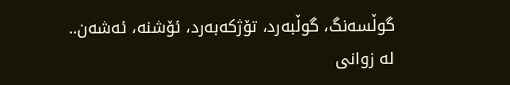گوڵسەنگ، گوڵبەرد، تۆژکەبەرد، ئۆشنە، ئەشەن..
لە زوانی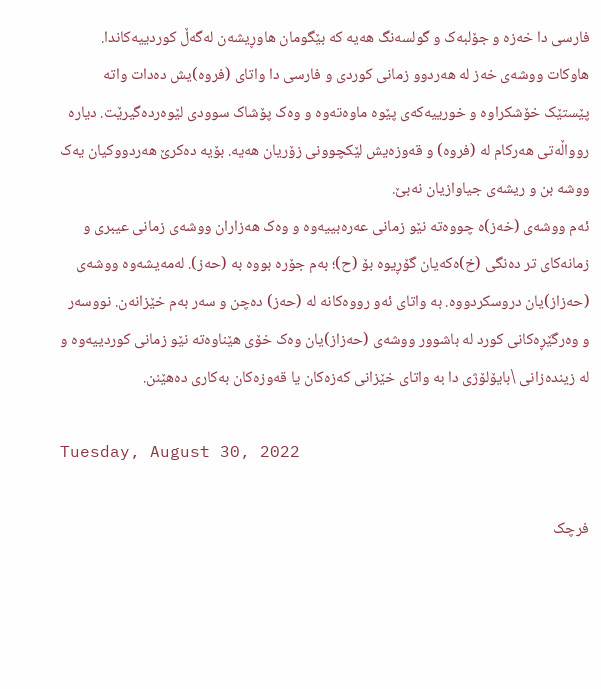فارسی دا خەزە و جۆلبەک و گولسەنگ هەیە کە بێگومان هاوڕیشەن لەگەڵ کوردییەکاندا. هاوکات ووشەی خەز لە هەردوو زمانی کوردی و فارسی دا واتای (فروە)یش دەدات واتە پێستێک خۆشکراوە و خورییەکەی پێوە ماوەتەوە و وەک پۆشاک سوودی لێوەردەگیرێت. دیارە روواڵەتی هەرکام لە (فروە) و قەوزەیش لێکچوونی زۆریان هەیە. بۆیە دەکرێ هەردووکیان یەک ووشە بن و ریشەی جیاوازیان نەبێ.
ئەم ووشەی (خەز)ە چووەتە نێو زمانی عەرەبییەوە و وەک هەزاران ووشەی زمانی عیبری و زمانەکای تر دەنگی (خ)ەکەیان گۆڕیوە بۆ (ح)؛ بەم جۆرە بووە بە (حەز). لەمەیشەوە ووشەی (حەزاز)یان دروسکردووە. بە واتای ئەو رووەکانە لە (حەز) دەچن و سەر بەم خێزانەن. نووسەر و وەرگێڕەکانی کورد لە باشوور ووشەی (حەزاز)یان وەک خۆی هێناوەتە نێو زمانی کوردییەوە و لە زیندەزانی \بایۆلۆژی دا بە واتای خێزانی کەزەکان یا قەوزەکان بەکاری دەهێنن.

Tuesday, August 30, 2022

فرچک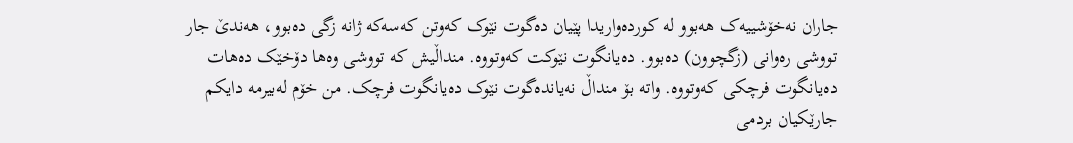جاران نەخۆشییەک هەبوو لە کوردەواریدا پێیان دەگوت نێوک کەوتن کەسەکە ژانە زگی دەبوو، هەندێ جار تووشی رەوانی (زگچوون) دەبوو. دەیانگوت نێوکت کەوتووە. منداڵیش کە تووشی وەها دۆخێک دەهات دەیانگوت فرچکی کەوتووە. واتە بۆ منداڵ نەیاندەگوت نێوک دەیانگوت فرچک. من خۆم لەبیرمە دایکم جارێکیان بردمی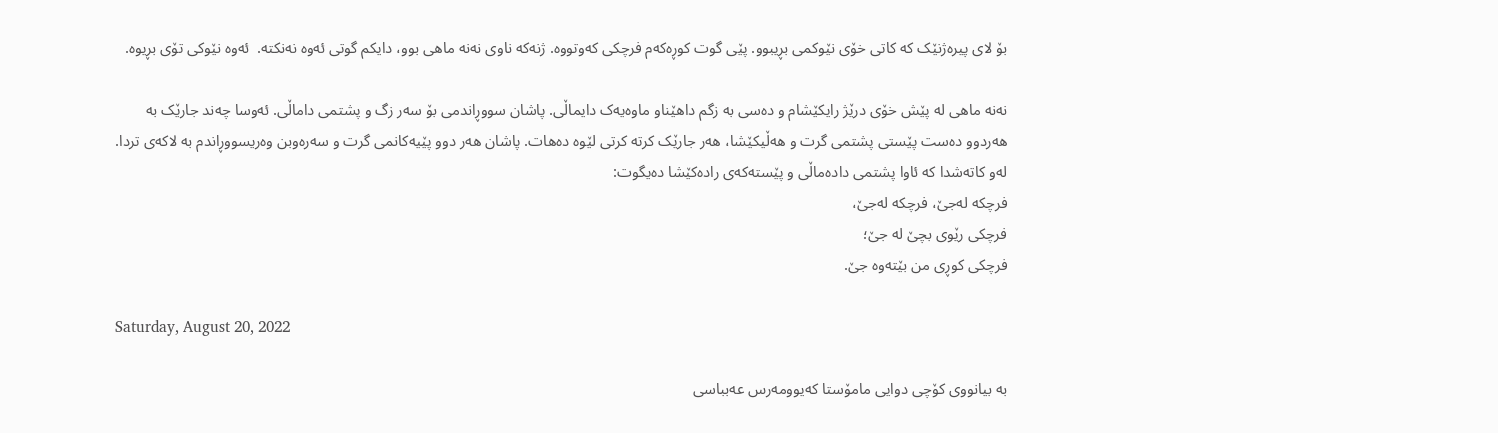بۆ لای پیرەژنێک کە کاتی خۆی نێوکمی بڕیبوو. پێی گوت کوڕەکەم فرچکی کەوتووە. ژنەکە ناوی نەنە ماهی بوو، دایکم گوتی ئەوە نەنکتە.  ئەوە نێوکی تۆی بڕیوە.

نەنە ماهی لە پێش خۆی درێژ رایکێشام و دەسی بە زگم داهێناو ماوەیەک دایماڵی. پاشان سووڕاندمی بۆ سەر زگ و پشتمی داماڵی. ئەوسا چەند جارێک بە هەردوو دەست پێستی پشتمی گرت و هەڵیکێشا، هەر جارێک کرتە کرتی لێوە دەهات. پاشان هەر دوو پێیەکانمی گرت و سەرەوبن وەریسووڕاندم بە لاکەی تردا. لەو کاتەشدا کە ئاوا پشتمی دادەماڵی و پێستەکەی رادەکێشا دەیگوت:
فرچکە لەجێ، فرچکە لەجێ،
فرچکی رێوی بچێ لە جێ؛
فرچکی کوڕی من بێتەوە جێ.

Saturday, August 20, 2022

بە بیانووی کۆچی دوایی مامۆستا کەیوومەرس عەبباسی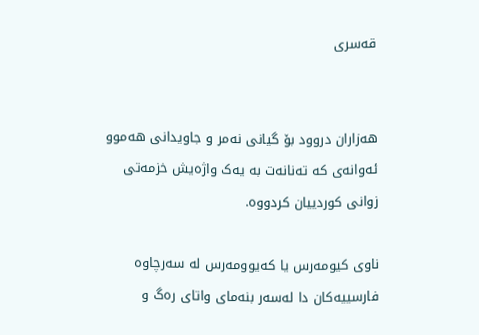قەسری


هەزاران دروود بۆ گیانی نەمر و جاویدانی هەموو ئەوانەی کە تەنانەت بە یەک واژەیش خزمەتی زوانی کوردییان کردووە.

ناوی کیومەرس یا کەیوومەرس لە سەرچاوە فارسییەکان دا لەسەر بنەمای واتای رەگ و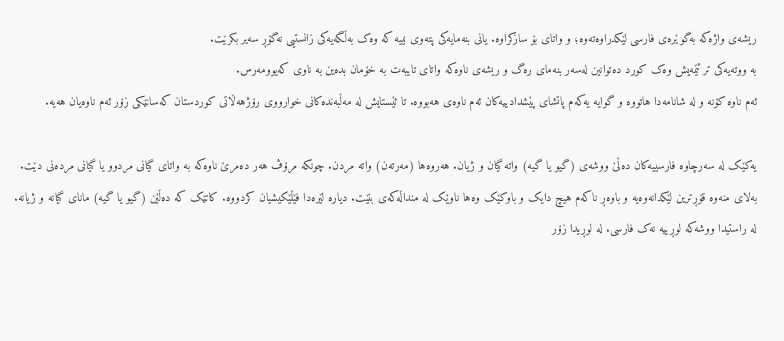ریشەی واژەکە بەگوێرەی فارسی لێکدراوەتەوە؛ و واتای بۆ سازکراوە. یانی بنەمایەکی پتەوی نییە کە وەک بەڵگەیەکی زانستیی نەگۆڕ سەیر بکرێت.
بە ووتەیەکی تر ئێمەیش وەک کورد دەتوانین لەسەر بنەمای رەگ و ریشەی ناوەکە واتای تایبەت بە خۆمان بدەین بە ناوی کەیوومەرس.
ئەم ناوە کۆنە و لە شانامەدا هاتووە و گوایە یەکەم پاتشای پێشدادییەکان ئەم ناوەی هەبووە. تا ئێستایش لە مەڵبەندەکانی خوارووی رۆژهەڵاتی کوردستان کەسانێکی زۆر ئەم ناوەیان هەیە.

یەکێک لە سەرچاوە فارسییەکان دەڵێ ووشەی (گیو یا گیە) واتە گیان و ژیان. هەروەها (مەرتەن) واتە مردن. چونکە مرۆڤ هەر دەمرێ ناوەکە بە واتای گیانی مردوو یا گیانی مردەنی دێت. بەلای منەوە قۆڕترین لێکدانەوەیە و باوەڕ ناکەم هیچ دایک و باوکێک وەها ناوێک لە منداڵەکەی بنێت. دیارە لێرەدا فێڵێکیشیان کردووە. کاتێک کە دەڵێن (گیو یا گیە) مانای گیانە و ژیانە. لە راستیدا ووشەکە لوڕییە نەک فارسی. لە لوڕیدا زۆر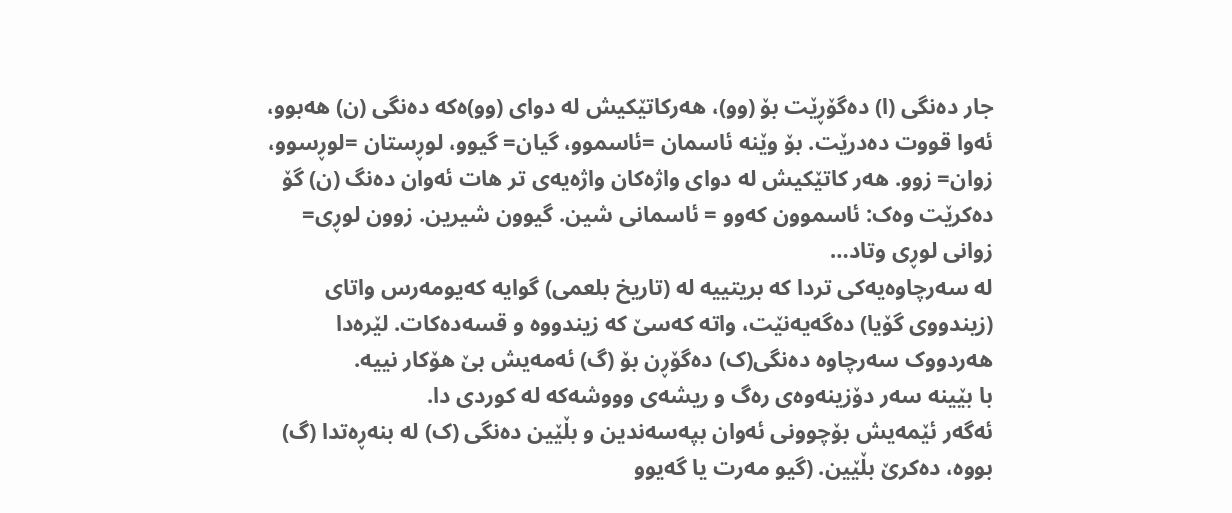جار دەنگی (ا) دەگۆڕێت بۆ (وو)، هەرکاتێکیش لە دوای (وو)ەکە دەنگی (ن) هەبوو، ئەوا قووت دەدرێت. بۆ وێنە ئاسمان =ئاسموو، گیان= گیوو، لوڕستان =لوڕسوو، زوان= زوو. هەر کاتێکیش لە دوای واژەکان واژەیەی تر هات ئەوان دەنگ (ن) گۆ دەکرێت وەک: ئاسموون کەوو = ئاسمانی شین. گیوون شیرین. زوون لوڕی= زوانی لوڕی وتاد…
لە سەرچاوەیەکی تردا کە بریتییە لە (تاریخ بلعمی) گوایە کەیومەرس واتای (زیندووی گۆیا) دەگەیەنێت، واتە کەسێ کە زیندووە و قسەدەکات. لێرەدا هەردووک سەرچاوە دەنگی(ک) دەگۆڕن بۆ (گ) ئەمەیش بێ هۆکار نییە.
با بێینە سەر دۆزینەوەی رەگ و ریشەی وووشەکە لە کوردی دا.
ئەگەر ئێمەیش بۆچوونی ئەوان بپەسەندین و بڵێین دەنگی (ک) لە بنەڕەتدا (گ) بووە، دەکرێ بڵێین. (گیو مەرت یا گەیوو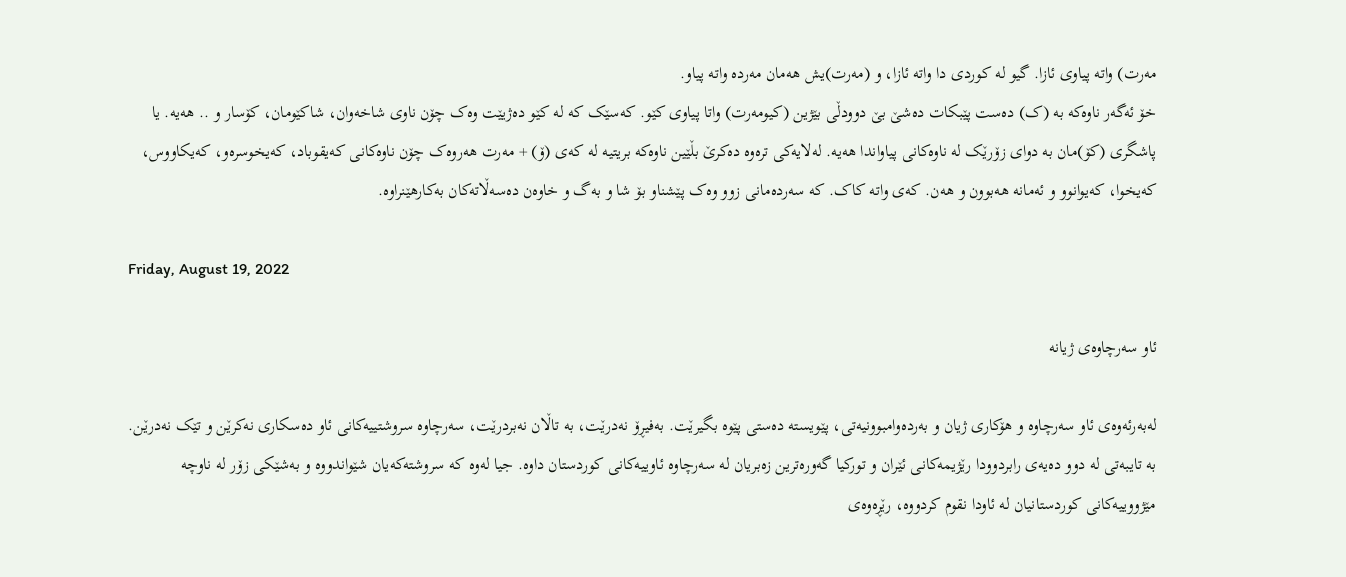مەرت) واتە پیاوی ئازا. گیو لە کوردی دا واتە ئازا، و (مەرت)یش هەمان مەردە واتە پیاو.
خۆ ئەگەر ناوەکە بە (ک) دەست پێبکات دەشێ بێ دوودڵی بێژین (کیومەرت) واتا پیاوی کێو. کەسێک کە لە کێو دەژیێت وەک چۆن ناوی شاخەوان، شاکێومان، کۆسار و .. هەیە. یا پاشگری (کۆ)مان بە دوای زۆرێک لە ناوەکانی پیاواندا هەیە. لەلایەکی ترەوە دەکرێ بڵێین ناوەکە بریتیە لە کەی (ۆ) + مەرت هەروەک چۆن ناوەکانی کەیقوباد، کەیخوسرەو، کەیکاووس، کەیخوا، کەیوانوو و ئەمانە هەبوون و هەن. کەی واتە کاک. کە سەردەمانی زوو وەک پێشناو بۆ شا و بەگ و خاوەن دەسەڵاتەکان بەکارهێنراوە.

Friday, August 19, 2022

ئاو سەرچاوەی ژیانە

لەبەرئەوەی ئاو سەرچاوە و هۆکاری ژیان و بەردەوامبوونیەتی، پێویستە دەستی پێوە بگیرێت. بەفیڕۆ نەدرێت، بە تاڵان نەبردرێت، سەرچاوە سروشتییەکانی ئاو دەسکاری نەکرێن و تێک نەدرێن.
بە تایبەتی لە دوو دەیەی رابردوودا رێژیمەکانی ئێران و تورکیا گەورەترین زەبریان لە سەرچاوە ئاوییەکانی کوردستان داوە. جیا لەوە کە سروشتەکەیان شێواندووە و بەشێکی زۆر لە ناوچە مێژووییەکانی کوردستانیان لە ئاودا نقوم کردووە، رێڕەوەی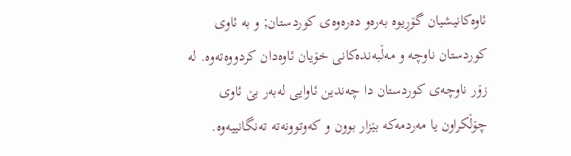ئاوەکانیشیان گۆڕیوە بەرەو دەرەوەی کوردستان; و بە ئاوی کوردستان ناوچە و مەڵبەندەکانی خۆیان ئاوەدان کردووەتەوە. لە زۆر ناوچەی کوردستان دا چەندین ئاوایی لەبەر بێ ئاوی چۆڵکراون یا مەردمەکە بێزار بوون و کەوتوونەتە تەنگانییەوە.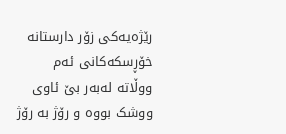رێژەیەکی زۆر دارستانە خۆڕسکەکانی ئەم ووڵاتە لەبەر بێ ئاوی ووشک بووە و رۆژ بە رۆژ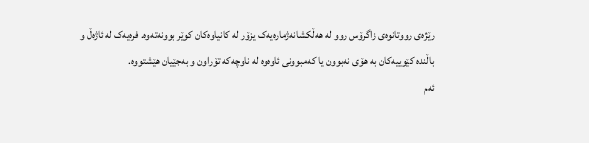رێژەی رووتانوەی زاگرۆس روو لە هەڵکشانەژمارەیەک یزۆر لە کانیاوەکان کوێر بوونەتەوە. فرەیەک لە ئاژەڵ و باڵندە کێوییەکان بە هۆی نەبوون یا کەمبوونی ئاوەوە لە ناوچەکە تۆراون و بەجێیان هێشتووە.
ئەم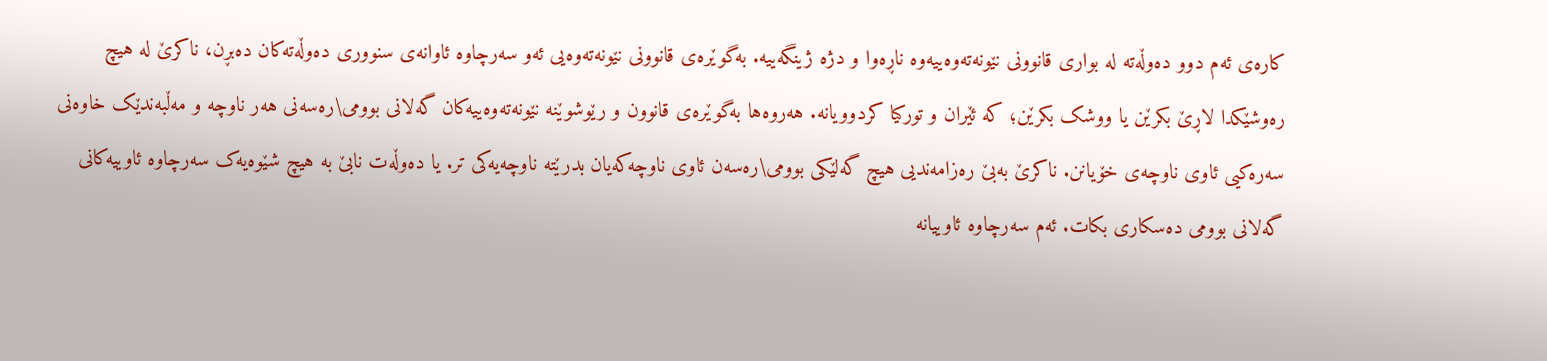کارەی ئەم دوو دەوڵەتە لە بواری قانوونی نێونەتەوەییەوە ناڕەوا و دژە ژینگەییە. بەگوێرەی قانوونی نێونەتەوەیی ئەو سەرچاوە ئاوانەی سنووری دەوڵەتەکان دەبڕن، ناکرێ لە هیچ رەوشێکدا لاڕێ بکرێن یا ووشک بکرێن؛ کە ئێران و تورکیا کردوویانە. هەروەها بەگوێرەی قانوون و رێوشوێنە نێونەتەوەییەکان گەلانی بوومی\رەسەنی هەر ناوچە و مەڵبەندێک خاوەنی سەرەکیی ئاوی ناوچەی خۆیانن. ناکرێ بەبێ رەزامەندیی هیچ گەلێکی بوومی\رەسەن ئاوی ناوچەکەیان بدرێتە ناوچەیەکی تر. یا دەوڵەت نابێ بە هیچ شێوەیەک سەرچاوە ئاوییەکانی گەلانی بوومی دەسکاری بکات. ئەم سەرچاوە ئاوییانە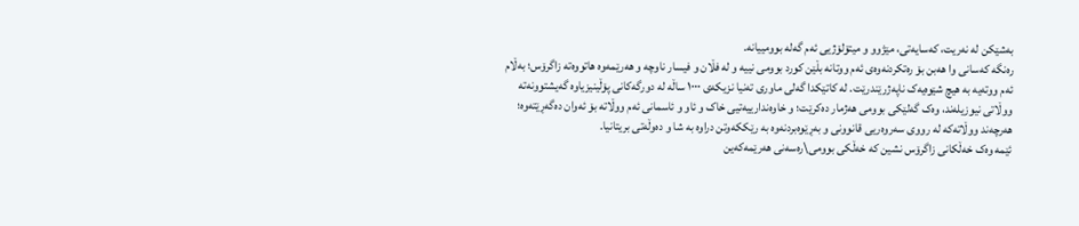بەشێکن لە نەریت، کەسایەتی، مێژوو و میتۆلۆژیی ئەم گەلە بوومییانە.
رەنگە کەسانی وا هەبن بۆ رەتکردنەوەی ئەم ووتانە بڵێن کورد بوومی نییە و لە فڵان و فیسار ناوچە و هەرێمەوە هاتووەتە زاگرۆس؛ بەڵام ئەم ووتەیە بە هیچ شێوەیەک ناپەژرێندرێت. لە کاتێکدا گەلی ماوری تەنیا نزیکەی ١٠٠٠ ساڵە لە دورگەکانی پۆڵینیزیاوە گەیشتوونەتە ووڵاتی نیوزیلەند، وەک گەلێکی بوومی هەژمار دەکرێت؛ و خاوەندارییەتیی خاک و ئاو و ئاسمانی ئەم ووڵاتە بۆ ئەوان دەگەڕێتەوە؛ هەرچەند ووڵاتەکە لە رووی سەروەریی قانوونی و بەڕێوەبردنەوە بە رێککەوتن دراوە بە شا و دەوڵەتی بریتانیا.
ئێمە وەک خەڵکانی زاگرۆس نشین کە خەڵکی بوومی\رەسەنی هەرێمەکەین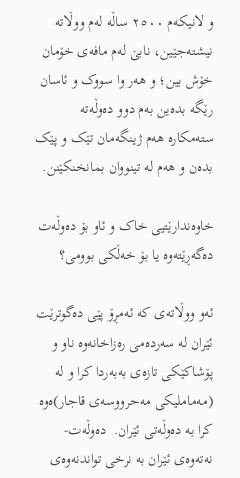و لانیکەم ٢٥٠٠ ساڵە لەم ووڵاتە نیشتەجێین، نابێ لەم مافەی خۆمان خۆش بین؛ و هەر وا سووک و ئاسان رێگە بدەین بەم دوو دەوڵەتە ستەمکارە هەم ژینگەمان تێک و پێک بدەن و هەم لە تینووان بمانخنکێنن.

خاوەندارێتیی خاک و ئاو بۆ دەوڵەت دەگەڕێتەوە یا بۆ خەڵکی بوومی؟

ئەو ووڵاتەی کە ئەمڕۆ پێی دەگوترێت ئێران لە سەردەمی رەزاخانەوە ناو و پۆشاکێکی تازەی بەبەردا کرا و لە (مەماملیکی مەحرووسەی قاجار)ەوە کرا بە دەوڵەتی ئێران.  دەوڵەت-نەتەوەی ئێران بە نرخی تواندنەوەی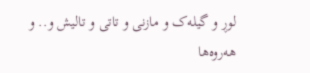لوڕ و گیلەک و مازنی و تاتی و تالیش و.. و هەروەها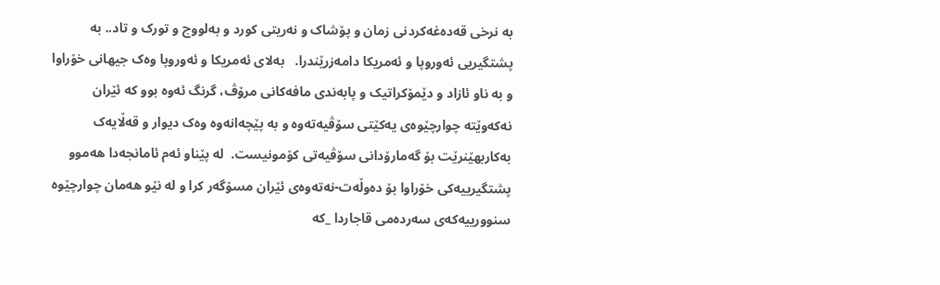بە نرخی قەدەغەکردنی زمان و پۆشاک و نەریتی کورد و بەلووچ و تورک و تاد.. بە پشتگیریی ئەوروپا و ئەمریکا دامەزرێندرا.   بەلای ئەمریکا و ئەوروپا وەک جیهانی خۆراوا و بە ناو ئازاد و دێمۆکراتیک و پابەندی مافەکانی مرۆڤ، گرنگ ئەوە بوو کە ئێران نەکەوێتە چوارچێوەی یەکێتی سۆڤیەتەوە و بە پێچەانەوە وەک دیوار و قەڵایەک بەکاربهێنرێت بۆ گەمارۆدانی سۆڤیەتی کۆمونیست.  لە پێناو ئەم ئامانجەدا هەموو پشتگیرییەکی خۆراوا بۆ دەوڵەت-نەتەوەی ئێران مسۆگەر کرا و لە نێو هەمان چوارچێوە سنوورییەکەی سەردەمی قاجاردا _کە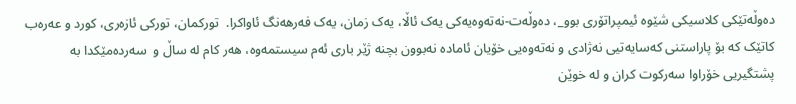دەوڵەتێکی کلاسیکی شێوە ئیمپراتۆری بوو_، دەوڵەت-نەتەوەیەکی یەک ئاڵا، یەک زمان، یەک فەرهەنگ ئاواکرا.  تورکمان، تورکی ئازەری، کورد و عەرەب کاتێک کە بۆ پاراستنی کەسایەتیی نەژادی و نەتەوەیی خۆیان ئامادە نەبوون بچنە ژێر باری ئەم سیستمەوە، هەر کام لە ساڵ و  سەردەمێکدا بە پشتگیریی خۆراوا سەرکوت کران و لە خوێن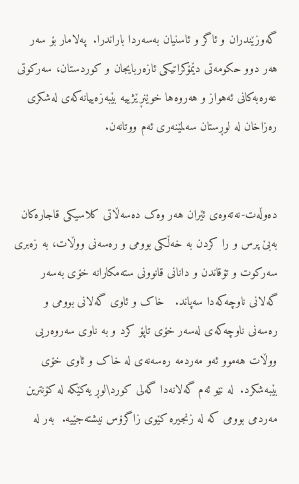گەوزێندران و ئاگر و ئاسنیان بەسەردا باراندرا.  پەلامار بۆ سەر هەر دوو حکومەتی دێمۆکراتیکی ئازەربایجان و کوردستان، سەرکوتی عەرەبەکانی ئەهواز و هەروەها خوێنڕێژییە بێبەزەییانەکەی لەشکری رەزاخان لە لوڕستان سەلمێنەری ئەم ووتانەن.


دەوڵەت-نەتەوەی ئێران هەر وەک دەسەڵاتی کلاسیکی قاجارەکان بەبێ پرس و را کردن بە خەڵکی بوومی و رەسەنی ووڵات، بە زەبری سەرکوت و تۆقاندن و دانانی قانوونی ستەمکارانە خۆی بەسەر گەلانی ناوچەکەدا سەپاند.   خاک و ئاوی گەلانی بوومی و رەسەنی ناوچەکەی لەسەر خۆی تاپۆ کرد و بە ناوی سەروەریی ووڵات هەموو ئەو مەردمە رەسەنەی لە خاک و ئاوی خۆی بێبەشکرد.  لە نێو ئەم گەلانەدا گەلی کورد\لوڕ یەکێکە لە کۆنترین مەردمی بوومی کە لە زنجیرە کێوی زاگرۆس نیشتەجێیە.  بەر لە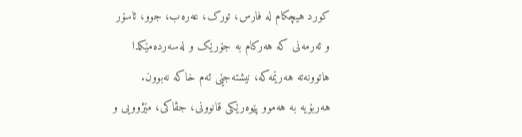کورد هیچکام لە فارس، تورک، عەرەب، جوو، ئاسۆر و ئەرمەنی کە هەرکام بە جۆرێک و لەسەردەمێکدا هاتوونەتە هەرێمەکە، نیشتەجێی ئەم خاکە نەبوون.  هەربۆیە بە هەموو پێوەرێکی قانوونی، جڤاکی، مێژوویی و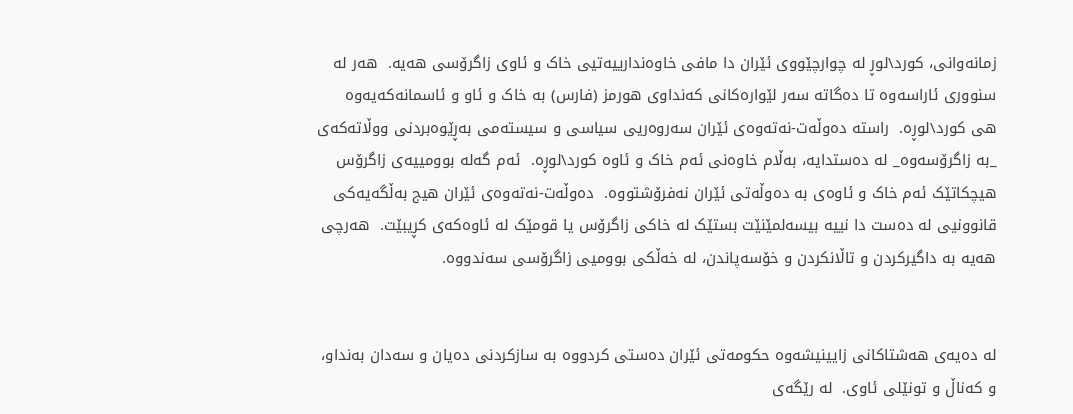زمانەوانی، کورد\لوڕ لە چوارچێووی ئێران دا مافی خاوەندارییەتیی خاک و ئاوی زاگرۆسی هەیە.  هەر لە سنووری ئاراسەوە تا دەگاتە سەر لێوارەکانی کەنداوی هورمز (فارس) بە خاک و ئاو و ئاسمانەکەیەوە هی کورد\لوڕە.  راستە دەوڵەت-نەتەوەی ئێران سەروەریی سیاسی و سیستەمی بەڕێوەبردنی ووڵاتەکەی _بە زاگرۆسەوە_ لە دەستدایە، بەڵام خاوەنی ئەم خاک و ئاوە کورد\لوڕە.  ئەم گەلە بوومییەی زاگرۆس هیچکاتێک ئەم خاک و ئاوەی بە دەوڵەتی ئێران نەفرۆشتووە.  دەوڵەت-نەتەوەی ئێران هیج بەڵگەیەکی قانوونیی لە دەست دا نییە بیسەلمێنێت بستێک لە خاکی زاگرۆس یا قومێک لە ئاوەکەی کڕیبێت.  هەرچی هەیە بە داگیرکردن و تاڵانکردن و خۆسەپاندن، لە خەڵکی بوومیی زاگرۆسی سەندووە.


لە دەیەی هەشتاکانی زایینیشەوە حکومەتی ئێران دەستی کردووە بە سازکردنی دەیان و سەدان بەنداو، و کەناڵ و تونێلی ئاوی.  لە رێگەی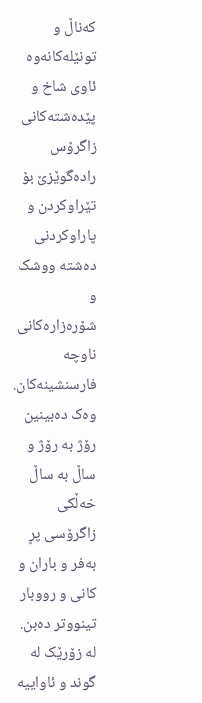کەناڵ و تونێلەکانەوە ئاوی شاخ و پێدەشتەکانی زاگرۆس رادەگوێزێ بۆ تێراوکردن و پاراوکردنی دەشتە ووشک و شۆرەزارەکانی ناوچە فارسنشینەکان.  وەک دەبینین رۆژ بە رۆژ و ساڵ بە ساڵ خەڵکی زاگرۆسی پڕ بەفر و باران و کانی و رووبار تینووتر دەبن.  لە زۆرێک لە گوند و ئاواییە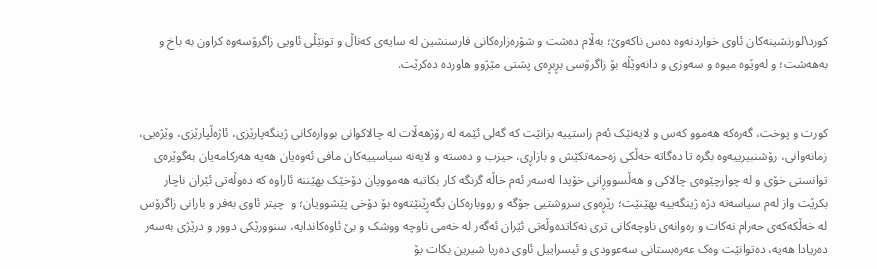کورد\لورنشینەکان ئاوی خواردنەوە دەس ناکەوێ؛ بەڵام دەشت و شۆرەزارەکانی فارسنشین لە سایەی کەناڵ و تونێڵی ئاویی زاگرۆسەوە کراون بە باخ و بەهەشت؛ و لەوێوە میوە و سەوزی و دانەوێڵە بۆ زاگرۆسی بڕبڕەی پشتی مێژوو هاوردە دەکرێت.


کورت و پوخت، گەرەکە هەموو کەس و لایەنێک ئەم راستییە بزانێت کە گەلی ئێمە لە رۆژهەڵات لە چالاکوانی بووارەکانی ژینگەپارێزی، ئاژەڵپارێزی، وێژەیی، زمانەوانی، رۆشنبیرییەوە بگرە تا دەگاتە خەڵکی زەحمەتکێش و بازاڕی، حیزب و دەستە و لایەنە سیاسییەکان مافی ئەوەیان هەیە هەرکامەیان بەگوێرەی توانستی خۆی و لە چوارچێوەی چالاکی و هەڵسووڕانی خۆیدا لەسەر ئەم خاڵە گرنگە کار بکاتبە هەموویان دۆخێک بهێننە ئاراوە کە دەوڵەتی ئێران ناچار بکرێت واز لەم سیاسەتە دژە ژینگەییە بهێنێت؛ رێڕەوی سروشتیی جۆگە و رووبارەکان بگەڕێنێتەوە بۆ دۆخی پێشوویان؛ و  چیتر ئاوی بەفر و بارانی زاگرۆس لە خەڵکەکەی حەرام نەکات و رەوانەی ناوچەکانی تری نەکاتدەوڵەتی ئێران ئەگەر لە خەمی ناوچە ووشک و بێ ئاوەکاندایە، سنوورێکی دوور و درێژی بەسەر دەریادا هەیە، دەتوانێت وەک عەرەبستانی سەعوودی و ئیسراییل ئاوی دەریا شیرین بکات بۆ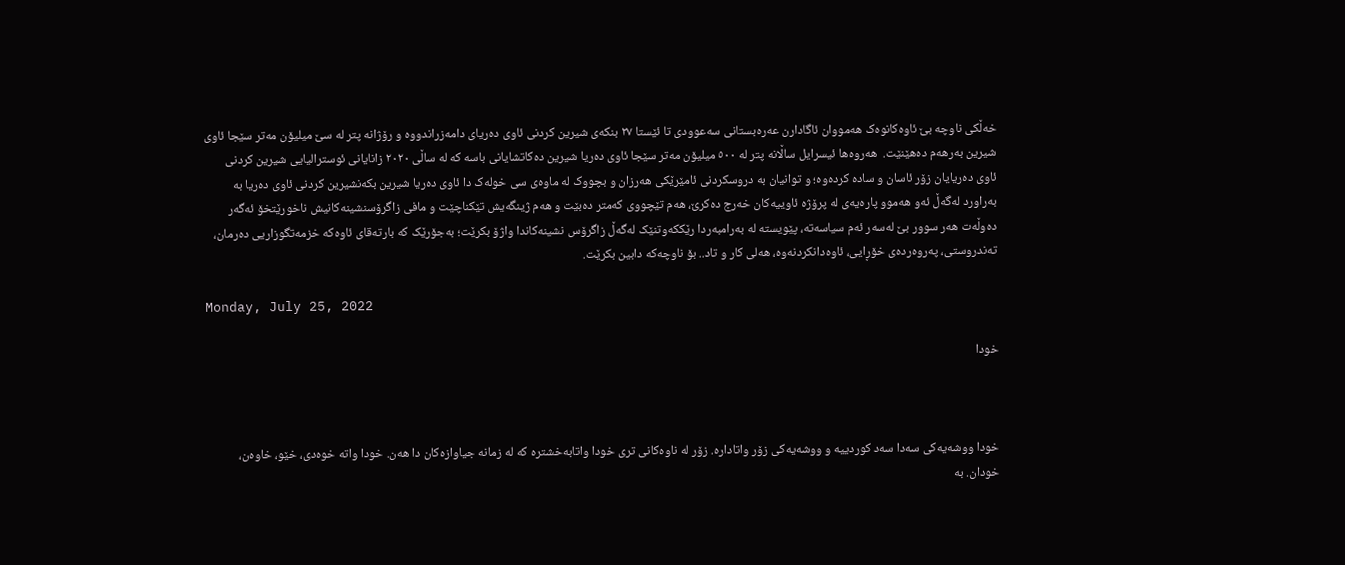خەڵکی ناوچە بێ ئاوەکانوەک هەمووان ئاگادارن عەرەبستانی سەعوودی تا ئێستا ٢٧ بنکەی شیرین کردنی ئاوی دەریای دامەزراندووە و رۆژانە پتر لە سێ میلیۆن مەتر سێجا ئاوی شیرین بەرهەم دەهێنێت.  هەروەها ئیسرایل ساڵانە پتر لە ٥٠٠ میلیۆن مەتر سێجا ئاوی دەریا شیرین دەکاتشایانی باسە کە لە ساڵی ٢٠٢٠ زانایانی ئوسترالیایی شیرین کردنی ئاوی دەریایان زۆر ئاسان و سادە کردەوە؛ و توانیان بە دروسکردنی ئامێرێکی هەرزان و بچووک لە ماوەی سی خولەک دا ئاوی دەریا شیرین بکەنشیرین کردنی ئاوی دەریا بە بەراورد لەگەڵ ئەو هەموو پارەیەی لە پرۆژە ئاوییەکان خەرج دەکرێ، هەم تێچووی کەمتر دەبێت و هەم ژینگەیش تێکناچێت و مافی زاگرۆسنشینەکانیش ناخورێتخۆ ئەگەر دەوڵەت هەر سوور بێ لەسەر ئەم سیاسەتە، پێویستە لە بەرامبەردا رێککەوتنێک لەگەڵ زاگرۆس نشینەکاندا واژۆ بکرێت؛ بەجۆرێک کە بارتەقای ئاوەکە خزمەتگوزاریی دەرمان، تەندروستی، پەروەردەی خۆڕایی، ئاوەدانکردنەوە، هەلی کار و تاد.. بۆ ناوچەکە دابین بکرێت.

Monday, July 25, 2022

خودا



خودا ووشەیەکی سەدا سەد کوردییە و ووشەیەکی زۆر واتادارە. زۆر لە ناوەکانی تری خودا واتابەخشترە کە لە زمانە جیاوازەکان دا هەن. خودا واتە خوەدی، خێو، خاوەن، خودان. بە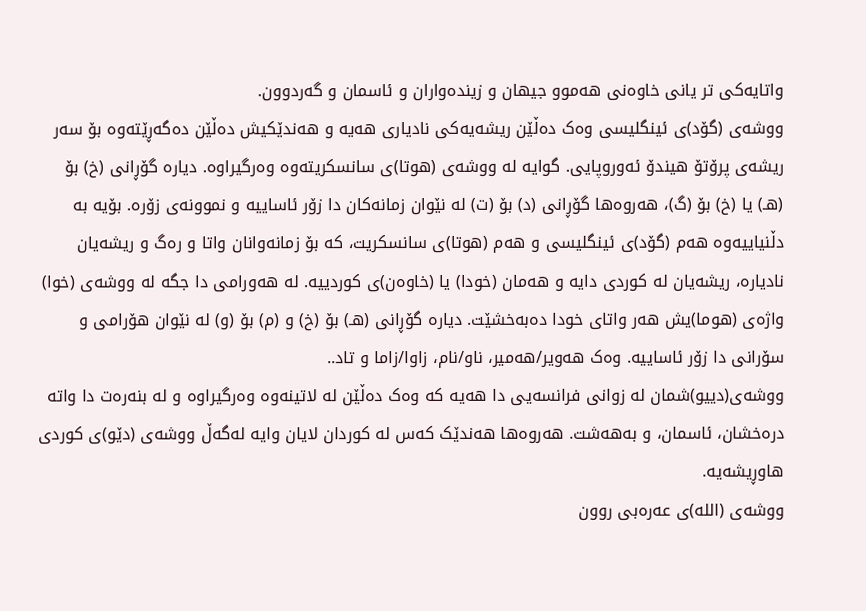واتایەکی تر یانی خاوەنی هەموو جیهان و زیندەواران و ئاسمان و گەردوون.
ووشەی (گۆد)ی ئینگلیسی وەک دەڵێن ریشەیەکی نادیاری هەیە و هەندێکیش دەڵێن دەگەڕێتەوە بۆ سەر ریشەی پرۆتۆ هیندۆ ئەوروپایی. گوایە لە ووشەی (هوتا)ی سانسکریتەوە وەرگیراوە. دیارە گۆڕانی (خ) بۆ (هـ) یا (خ) بۆ (گ)، هەروەها گۆڕانی (د) بۆ (ت) لە نێوان زمانەکان دا زۆر ئاساییە و نموونەی زۆرە. بۆیە بە دڵنیاییەوە هەم (گۆد)ی ئینگلیسی و هەم (هوتا)ی سانسکریت، کە بۆ زمانەوانان واتا و رەگ و ریشەیان نادیارە، ریشەیان لە کوردی دایە و هەمان (خودا) یا (خاوەن)ی کوردییە. لە هەورامی دا جگە لە ووشەی (خوا) واژەی (هوما)یش هەر واتای خودا دەبەخشێت. دیارە گۆڕانی (هـ) بۆ (خ) و (م) بۆ (و) لە نێوان هۆرامی و سۆرانی دا زۆر ئاساییە. وەک هەویر/هەمیر، ناو/نام، زاوا/زاما و تاد..
ووشەی(دییو)شمان لە زوانی فرانسەیی دا هەیە کە وەک دەڵێن لە لاتینەوە وەرگیراوە و لە بنەرەت دا واتە درەخشان، ئاسمان، و بەهەشت. هەروەها هەندێک کەس لە کوردان لایان وایە لەگەڵ ووشەی (دێو)ی کوردی هاوڕیشەیە.
ووشەی (اللە)ی عەرەبی روون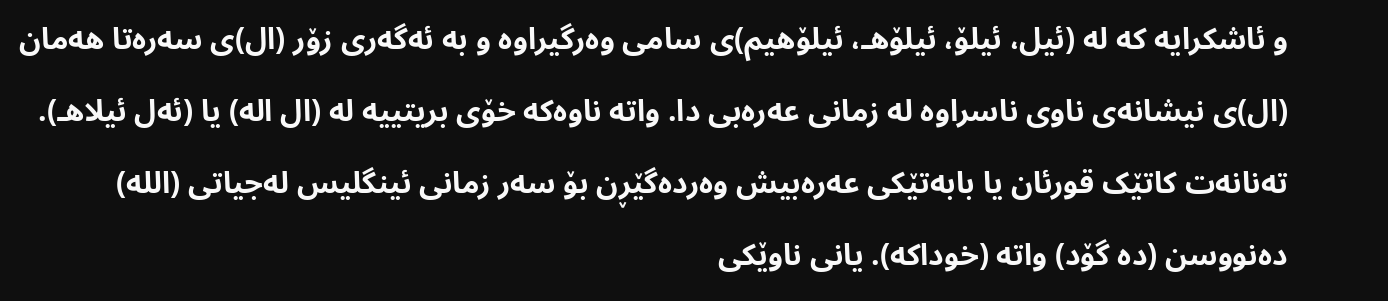و ئاشکرایە کە لە (ئیل، ئیلۆ، ئیلۆهـ، ئیلۆهیم)ی سامی وەرگیراوە و بە ئەگەری زۆر (ال)ی سەرەتا هەمان (ال)ی نیشانەی ناوی ناسراوە لە زمانی عەرەبی دا. واتە ناوەکە خۆی بریتییە لە (ال الە) یا (ئەل ئیلاهـ). تەنانەت کاتێک قورئان یا بابەتێکی عەرەبیش وەردەگێڕن بۆ سەر زمانی ئینگلیس لەجیاتی (اللە) دەنووسن (دە گۆد) واتە (خوداکە). یانی ناوێکی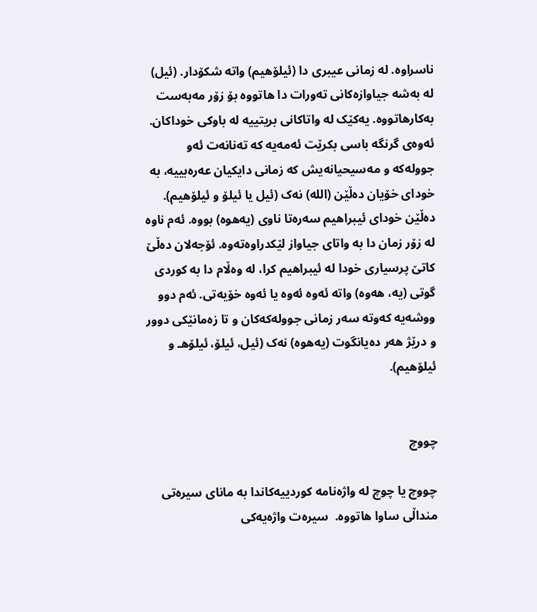ناسراوە. لە زمانی عیبری دا (ئیلۆهیم) واتە شکۆدار. (ئیل) لە بەشە جیاوازەکانی تەورات دا هاتووە بۆ زۆر مەبەست بەکارهاتووە. یەکێک لە واتاکانی بریتییە لە باوکی خوداکان.
ئەوەی گرنگە باسی بکرێت ئەمەیە کە تەنانەت ئەو جوولەکە و مەسیحیانەیش کە زمانی دایکیان عەرەبییە، بە خودای خۆیان دەڵێن (اللە) نەک (ئیل یا ئیلۆ و ئیلۆهیم).
دەڵێن خودای ئیبراهیم سەرەتا ناوی (یەهوە) بووە. ئەم ناوە لە زۆر زمان دا بە واتای جیاواز لێکدراوەتەوە. ئۆجەلان دەڵێ کاتێ پرسیاری خودا لە ئیبراهیم کرا، لە وەڵام دا بە کوردی گوتی (یە، هەوە) واتە ئەوە ئەوە یا ئەوە خۆیەتی. ئەم دوو ووشەیە کەوتە سەر زمانی جوولەکەکان و تا زەمانێکی دوور و درێژ هەر دەیانگوت (یەهوە) نەک (ئیل، ئیلۆ، ئیلۆهـ و ئیلۆهیم).


چووچ

چووچ یا چوچ لە واژەنامە کوردییەکاندا بە مانای سیرەتی منداڵی ساوا هاتووە.  سیرەت واژەیەکی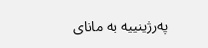پەرژینییە بە مانای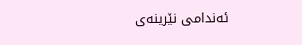ئەندامی نێرینەی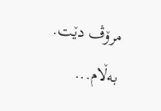مرۆڤ دێت.  بەڵام...